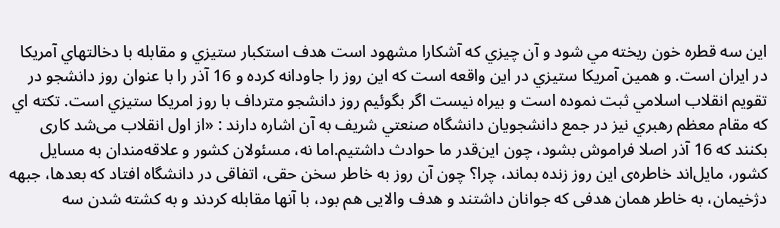اين سه قطره خون ريخته مي شود و آن چيزي كه آشكارا مشهود است هدف استكبار ستيزي و مقابله با دخالتهاي آمريكا در ايران است. و همين آمريكا ستيزي در اين واقعه است كه اين روز را جاودانه كرده و 16 آذر را با عنوان روز دانشجو در تقويم انقلاب اسلامي ثبت نموده است و بيراه نيست اگر بگوئيم روز دانشجو مترداف با روز امريكا ستيزي است. تكته اي كه مقام معظم رهبري نيز در جمع دانشجويان دانشگاه صنعتي شريف به آن اشاره دارند : «از اول انقلاب می‌شد کاری بکنند که 16 آذر اصلا فراموش بشود، چون این‌قدر ما حوادث داشتیم.اما نه، مسئولان کشور و علاقه‌مندان به مسایل کشور، مایل‌اند خاطره‌ی این روز زنده بماند، چرا؟ چون آن روز به خاطر سخن حقی، اتفاقی در دانشگاه افتاد که بعدها، جبهه دژخیمان، به خاطر همان هدفی که جوانان داشتند و هدف والایی هم بود، با آنها مقابله کردند و به کشته شدن سه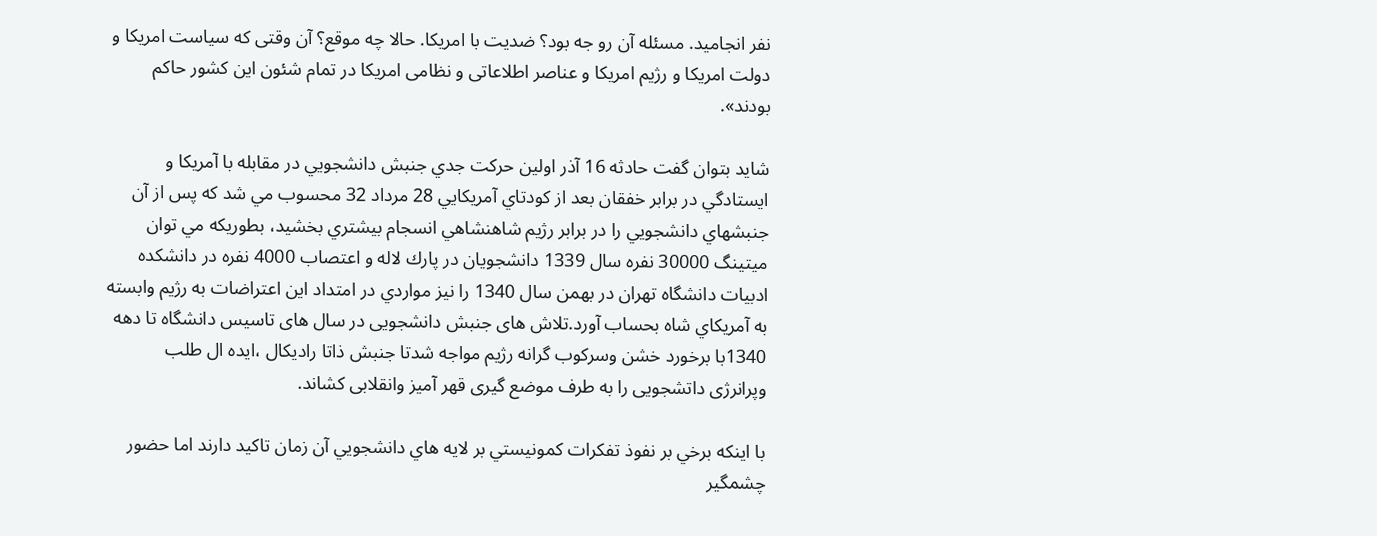نفر انجامید. مسئله آن رو جه بود؟ ضدیت با امریکا. حالا چه موقع؟ آن وقتی که سیاست امریکا و دولت امریکا و رژیم امریکا و عناصر اطلاعاتی و نظامی امریکا در تمام شئون این کشور حاکم بودند».

شايد بتوان گفت حادثه 16 آذر اولين حركت جدي جنبش دانشجويي در مقابله با آمريكا و ايستادگي در برابر خفقان بعد از كودتاي آمريكايي 28 مرداد 32 محسوب مي شد كه پس از آن جنبشهاي دانشجويي را در برابر رژيم شاهنشاهي انسجام بيشتري بخشيد، بطوريكه مي توان ميتينگ 30000 نفره سال 1339 دانشجويان در پارك لاله و اعتصاب 4000 نفره در دانشكده ادبيات دانشگاه تهران در بهمن سال 1340 را نيز مواردي در امتداد اين اعتراضات به رژيم وابسته به آمريكاي شاه بحساب آورد.تلاش های جنبش دانشجویی در سال های تاسیس دانشگاه تا دهه 1340با برخورد خشن وسرکوب گرانه رژیم مواجه شدتا جنبش ذاتا رادیکال ،ایده ال طلب وپرانرژی داتشجویی را به طرف موضع گیری قهر آمیز وانقلابی کشاند.

با اينكه برخي بر نفوذ تفكرات كمونيستي بر لايه هاي دانشجويي آن زمان تاكيد دارند اما حضور چشمگير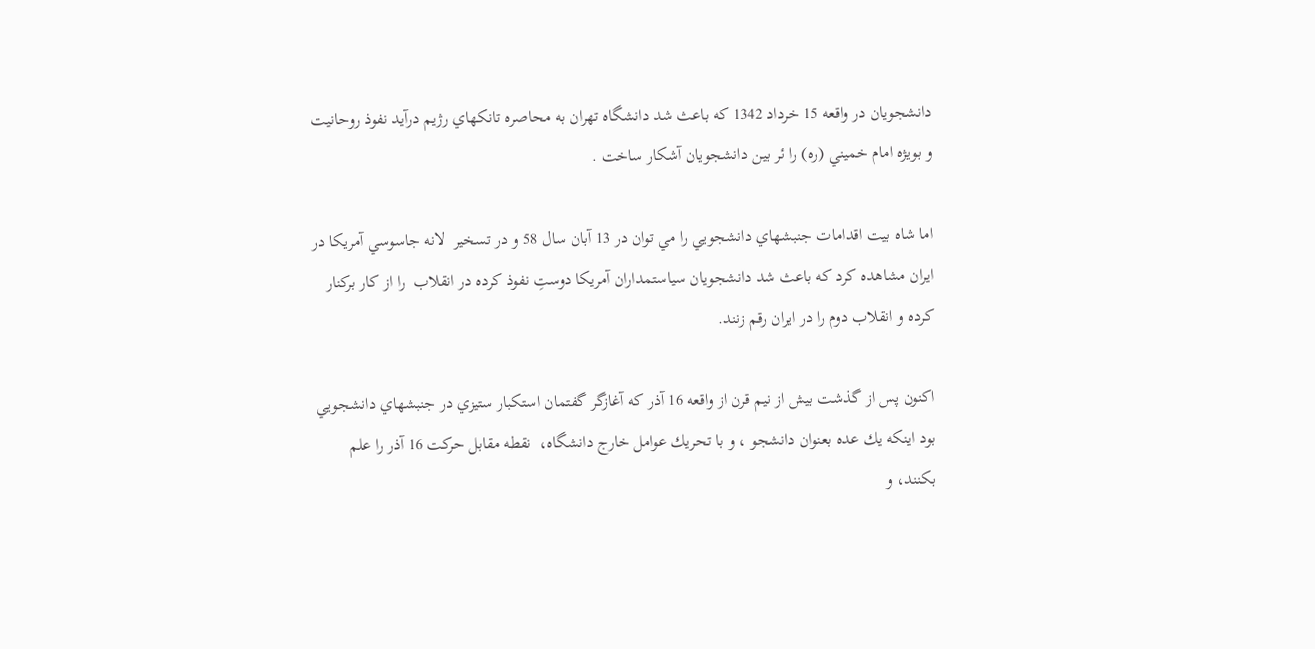دانشجويان در واقعه 15 خرداد 1342 كه باعث شد دانشگاه تهران به محاصره تانكهاي رژيم درآيد نفوذ روحانيت و بويژه امام خميني (ره) را ئر بين دانشجويان آشكار ساخت .

اما شاه بيت اقدامات جنبشهاي دانشجويي را مي توان در 13 آبان سال 58 و در تسخير  لانه جاسوسي آمريكا در ايران مشاهده كرد كه باعث شد دانشجويان سياستمداران آمريكا دوستِ نفوذ كرده در انقلاب  را از كار بركنار كرده و انقلاب دوم را در ايران رقم زنند.

اكنون پس از گذشت بيش از نيم قرن از واقعه 16 آذر كه آغازگر گفتمان استكبار ستيزي در جنبشهاي دانشجويي بود اينكه يك عده بعنوان دانشجو ، و با تحريك عوامل خارج دانشگاه،  نقطه مقابل حرکت 16 آذر را علم بکنند، و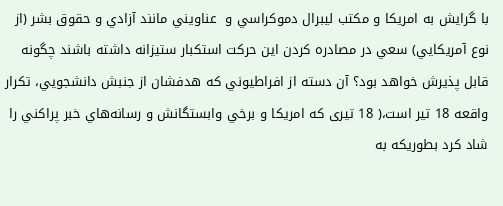با گرایش به امریکا و مكتب ليبرال دموكراسي و  عناویني مانند آزادي و حقوق بشر (از نوع آمريكايي) سعي در مصادره كردن اين حركت استكبار ستيزانه داشته باشند چگونه قابل پذيرش خواهد بود؟ آن دسته از افراطيوني كه هدفشان از جنبش دانشجويي، تكرار واقعه 18 تير است،( 18 تيری که امريكا و برخي وابستگانش و رسانه‌هاي خبر پراكني را شاد كرد بطوريكه به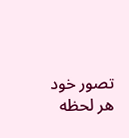تصور خود هر لحظه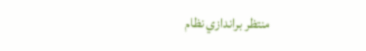منتظر براندازي نظام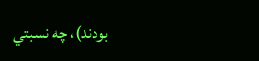بودند)، چه نسبتي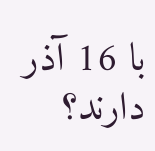با 16 آذر دارند؟